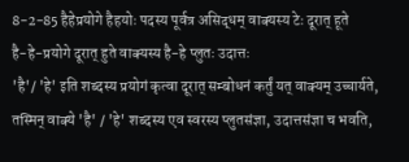8-2-85 हैहेप्रयोगे हैहयोः पदस्य पूर्वत्र असिद्धम् वाक्यस्य टेः दूरात् हूते
है-हे-प्रयोगे दूरात् हुते वाक्यस्य है-हे प्लुतः उदात्तः
'है'/ 'हे' इति शब्दस्य प्रयोगं कृत्वा दूरात् सम्बोधनं कर्तुं यत् वाक्यम् उच्चार्यते, तस्मिन् वाक्ये 'है' / 'हे' शब्दस्य एव स्वरस्य प्लुतसंज्ञा, उदात्तसंज्ञा च भवति,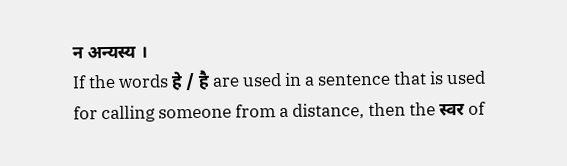न अन्यस्य ।
If the words हे / है are used in a sentence that is used for calling someone from a distance, then the स्वर of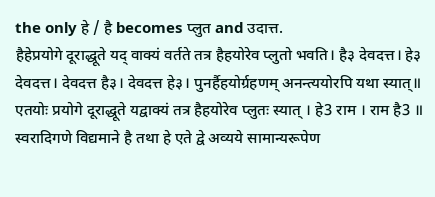the only हे / है becomes प्लुत and उदात्त.
हैहेप्रयोगे दूराद्धूते यद् वाक्यं वर्तते तत्र हैहयोरेव प्लुतो भवति। है३ देवदत्त। हे३ देवदत्त। देवदत्त है३। देवदत्त हे३। पुनर्हैहयोर्ग्रहणम् अनन्त्ययोरपि यथा स्यात्॥
एतयोः प्रयोगे दूराद्धूते यद्वाक्यं तत्र हैहयोरेव प्लुतः स्यात् । हे3 राम । राम है3 ॥
स्वरादिगणे विद्यमाने है तथा हे एते द्वे अव्यये सामान्यरूपेण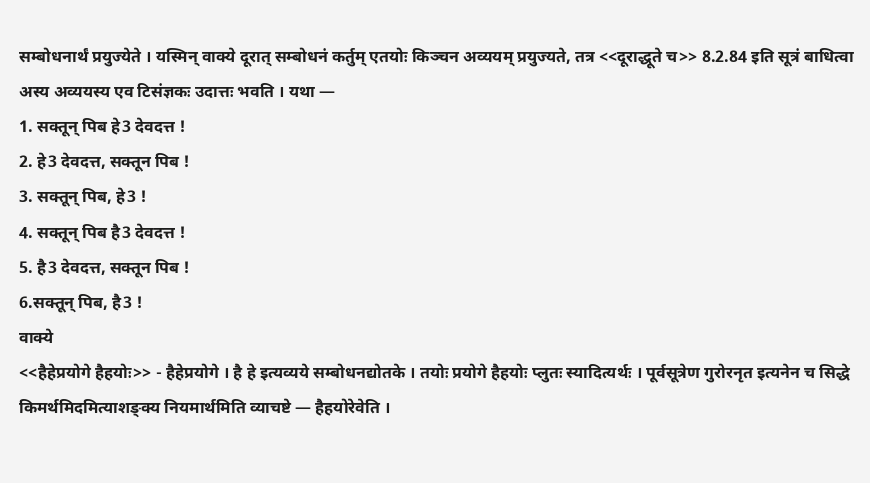सम्बोधनार्थं प्रयुज्येते । यस्मिन् वाक्ये दूरात् सम्बोधनं कर्तुम् एतयोः किञ्चन अव्ययम् प्रयुज्यते, तत्र <<दूराद्धूते च>> 8.2.84 इति सूत्रं बाधित्वा अस्य अव्ययस्य एव टिसंज्ञकः उदात्तः भवति । यथा —
1. सक्तून् पिब हे3 देवदत्त !
2. हे3 देवदत्त, सक्तून पिब !
3. सक्तून् पिब, हे3 !
4. सक्तून् पिब है3 देवदत्त !
5. है3 देवदत्त, सक्तून पिब !
6.सक्तून् पिब, है3 !
वाक्ये
<<हैहेप्रयोगे हैहयोः>> - हैहेप्रयोगे । है हे इत्यव्यये सम्बोधनद्योतके । तयोः प्रयोगे हैहयोः प्लुतः स्यादित्यर्थः । पूर्वसूत्रेण गुरोरनृत इत्यनेन च सिद्धे किमर्थमिदमित्याशङ्क्य नियमार्थमिति व्याचष्टे — हैहयोरेवेति ।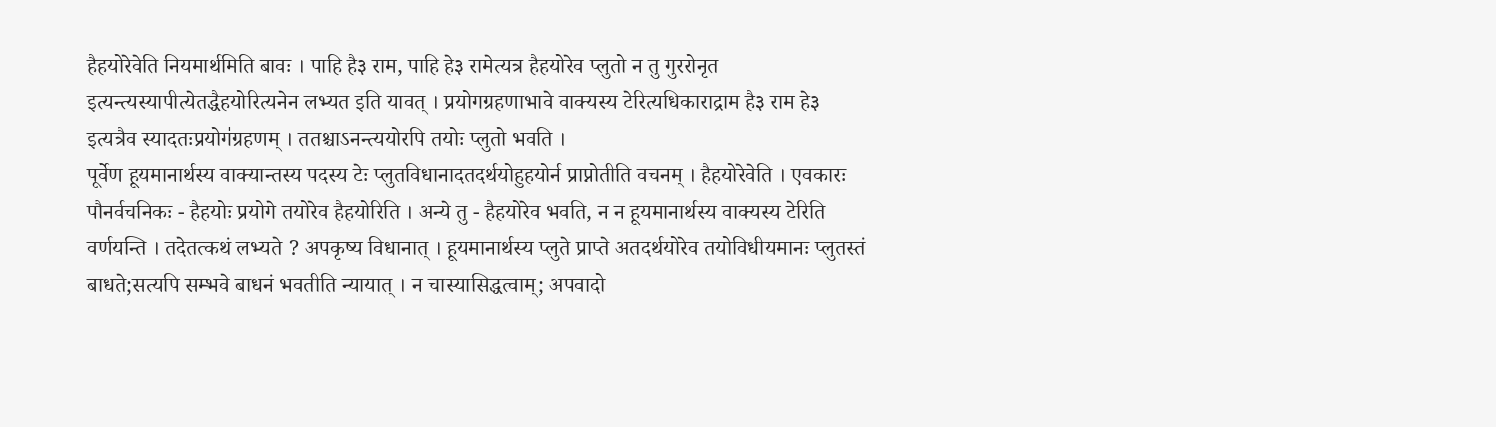हैहयोरेवेति नियमार्थमिति बावः । पाहि है३ राम, पाहि हे३ रामेत्यत्र हैहयोरेव प्लुतो न तु गुररोनृत इत्यन्त्यस्यापीत्येतद्धैहयोरित्यनेन लभ्यत इति यावत् । प्रयोगग्रहणाभावे वाक्यस्य टेरित्यधिकाराद्राम है३ राम हे३ इत्यत्रैव स्यादतःप्रयोग॑ग्रहणम् । ततश्चाऽनन्त्ययोरपि तयोः प्लुतो भवति ।
पूर्वेण हूयमानार्थस्य वाक्यान्तस्य पदस्य टेः प्लुतविधानादतदर्थयोहुहयोर्न प्राप्नोतीति वचनम् । हैहयोरेवेति । एवकारः पौनर्वचनिकः - हैहयोः प्रयोगे तयोरेव हैहयोरिति । अन्ये तु - हैहयोरेव भवति, न न हूयमानार्थस्य वाक्यस्य टेरिति वर्णयन्ति । तदेतत्कथं लभ्यते ? अपकृष्य विधानात् । हूयमानार्थस्य प्लुते प्राप्ते अतदर्थयोरेव तयोविधीयमानः प्लुतस्तं बाधते;सत्यपि सम्भवे बाधनं भवतीति न्यायात् । न चास्यासिद्धत्वाम्; अपवादो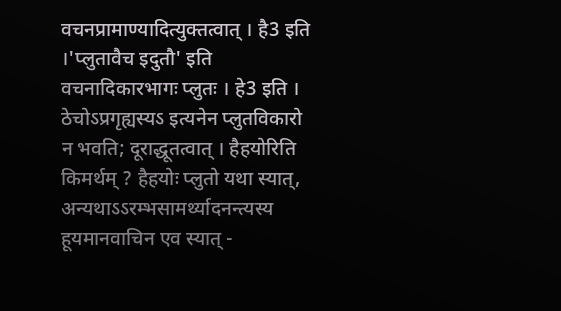वचनप्रामाण्यादित्युक्तत्वात् । है3 इति ।'प्लुतावैच इदुतौ' इति वचनादिकारभागः प्लुतः । हे3 इति । ठेचोऽप्रगृह्यस्यऽ इत्यनेन प्लुतविकारो न भवति; दूराद्धूतत्वात् । हैहयोरिति किमर्थम् ? हैहयोः प्लुतो यथा स्यात्, अन्यथाऽऽरम्भसामर्थ्यादनन्त्यस्य हूयमानवाचिन एव स्यात् -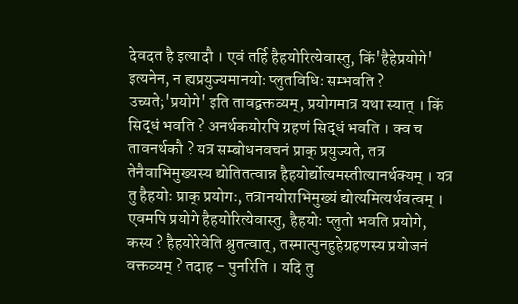देवदत है इत्यादौ । एवं तर्हि हैहयोरित्येवास्तु, किं'हैहेप्रयोगे' इत्यनेन, न ह्यप्रयुज्यमानयोः प्लुतविधिः सम्भवति ? उच्यते;'प्रयोगे' इति तावद्वक्तव्यम्, प्रयोगमात्र यथा स्यात् । किं सिद्धं भवति ? अनर्थकयोरपि ग्रहणं सिद्धं भवति । क्व च तावनर्थकौ ? यत्र सम्बोधनवचनं प्राक् प्रयुज्यते, तत्र तेनैवाभिमुख्यस्य द्योतितत्वान्न हैहयोर्द्योत्यमस्तीत्यानर्थक्यम् । यत्र तु हैहयोः प्राक् प्रयोगः, तत्रानयोराभिमुख्यं द्योत्यमित्यर्थवत्वम् । एवमपि प्रयोगे हैहयोरित्येवास्तु, हैहयोः प्लुतो भवति प्रयोगे, कस्य ? हैहयोरेवेति श्रुतत्वात्, तस्मात्पुनहुहेग्रहणस्य प्रयोजनं वक्तव्यम् ? तदाह - पुनरिति । यदि तु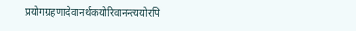प्रयोगग्रहणादेवानर्थकयोरिवानन्त्ययोरपि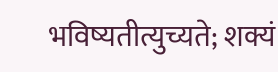भविष्यतीत्युच्यते; शक्यं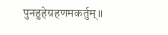पुनहुहेग्रहणमकर्तुम् ॥